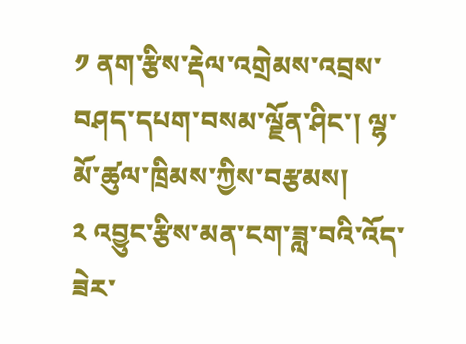༡ ནག་རྩིས་རྡེལ་འགྲེམས་འབྲས་བཤད་དཔག་བསམ་ལྗོན་ཤིང་། ལྷ་མོ་ཚུལ་ཁྲིམས་ཀྱིས་བརྩམས།
༢ འབྱུང་རྩིས་མན་ངག་ཟླ་བའི་འོད་ཟེར་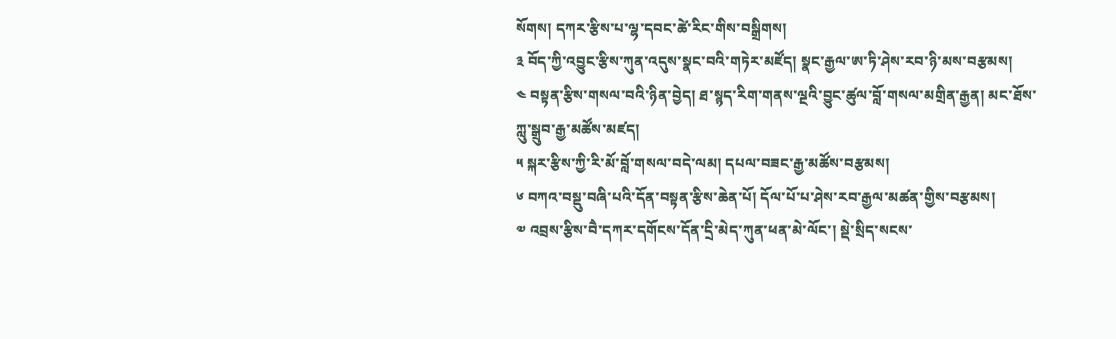སོགས། དཀར་རྩིས་པ་ལྷ་དབང་ཚེ་རིང་གིས་བསྒྲིགས།
༣ བོད་ཀྱི་འབྱུང་རྩིས་ཀུན་འདུས་སྣང་བའི་གཏེར་མཛོད། སྣང་རྒྱལ་ཨ་ཏི་ཤེས་རབ་ཉི་མས་བརྩམས།
༤ བསྟན་རྩིས་གསལ་བའི་ཉིན་བྱེད། ཐ་སྙད་རིག་གནས་ལྔའི་བྱུང་ཚུལ་བློ་གསལ་མགྲིན་རྒྱན། མང་ཐོས་ཀླུ་སྒྲུབ་རྒྱ་མཚོས་མཛད།
༥ སྐར་རྩིས་ཀྱི་རི་མོ་བློ་གསལ་བདེ་ལམ། དཔལ་བཟང་རྒྱ་མཚོས་བརྩམས།
༦ བཀའ་བསྡུ་བཞི་པའི་དོན་བསྟན་རྩིས་ཆེན་པོ། དོལ་པོ་པ་ཤེས་རབ་རྒྱལ་མཚན་གྱིས་བརྩམས།
༧ འབྲས་རྩིས་བཻ་དཀར་དགོངས་དོན་དྲི་མེད་ཀུན་ཕན་མེ་ལོང་། སྡེ་སྲིད་སངས་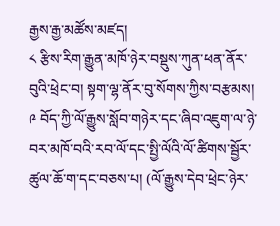རྒྱས་རྒྱ་མཚོས་མཛད།
༨ རྩིས་རིག་རྒྱུན་མཁོ་ཉེར་བསྡུས་ཀུན་ཕན་ནོར་བུའི་ཕྲེང་བ། སྟག་ལྷ་ནོར་བུ་སོགས་ཀྱིས་བརྩམས།
༩ བོད་ཀྱི་ལོ་རྒྱུས་སློབ་གཉེར་དང་ཞིབ་འཇུག་ལ་ཉེ་བར་མཁོ་བའི་རབ་ལོ་དང་སྤྱི་ལོའི་ལོ་ཚིགས་སྦྱོར་ཚུལ་ཆོ་ག་དང་བཅས་པ། (ལོ་རྒྱུས་དེབ་ཕྲེང་ཉེར་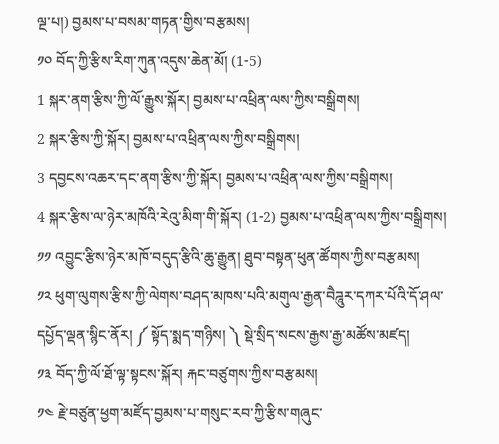ལྔ་པ།) བྱམས་པ་བསམ་གཏན་གྱིས་བརྩམས།
༡༠ བོད་ཀྱི་རྩིས་རིག་ཀུན་འདུས་ཆེན་མོ། (1-5)
1 སྐར་ནག་རྩིས་ཀྱི་ལོ་རྒྱུས་སྐོར། བྱམས་པ་འཕྲིན་ལས་ཀྱིས་བསྒྲིགས།
2 སྐར་རྩིས་ཀྱི་སྐོར། བྱམས་པ་འཕྲིན་ལས་ཀྱིས་བསྒྲིགས།
3 དབྱངས་འཆར་དང་ནག་རྩིས་ཀྱི་སྐོར། བྱམས་པ་འཕྲིན་ལས་ཀྱིས་བསྒྲིགས།
4 སྐར་རྩིས་ལ་ཉེར་མཁོའི་རེའུ་མིག་གི་སྐོར། (1-2) བྱམས་པ་འཕྲིན་ལས་ཀྱིས་བསྒྲིགས།
༡༡ འབྱུང་རྩིས་ཉེར་མཁོ་བདུད་རྩིའི་ཆུ་རྒྱུན། ཐུབ་བསྟན་ཕུན་ཚོགས་ཀྱིས་བརྩམས།
༡༢ ཕུག་ལུགས་རྩིས་ཀྱི་ལེགས་བཤད་མཁས་པའི་མགུལ་རྒྱན་བཻཌཱུར་དཀར་པོའི་དོ་ཤལ་དཔྱོད་ལྡན་སྙིང་ནོར། ༼ སྟོད་སྨད་གཉིས། ༽ སྡེ་སྲིད་སངས་རྒྱས་རྒྱ་མཚོས་མཛད།
༡༣ བོད་ཀྱི་ལོ་ཐོ་ལྟ་སྟངས་སྐོར། རྐང་བཙུགས་ཀྱིས་བརྩམས།
༡༤ རྗེ་བཙུན་ཕྱག་མཛོད་བྱམས་པ་གསུང་རབ་ཀྱི་རྩིས་གཞུང་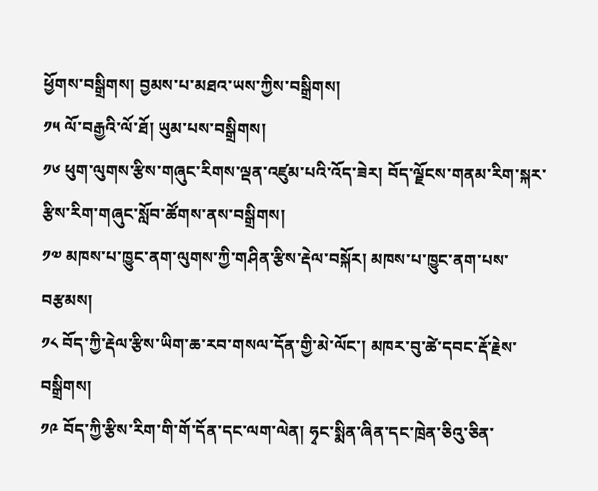ཕྱོགས་བསྒྲིགས། བྱམས་པ་མཐའ་ཡས་ཀྱིས་བསྒྲིགས།
༡༥ ལོ་བརྒྱའི་ལོ་ཐོ། ཡུམ་པས་བསྒྲིགས།
༡༦ ཕུག་ལུགས་རྩིས་གཞུང་རིགས་ལྡན་འཛུམ་པའི་འོད་ཟེར། བོད་ལྗོངས་གནམ་རིག་སྐར་རྩིས་རིག་གཞུང་སློབ་ཚོགས་ནས་བསྒྲིགས།
༡༧ མཁས་པ་ཁྱུང་ནག་ལུགས་ཀྱི་གཤིན་རྩིས་རྡེལ་བསྐོར། མཁས་པ་ཁྱུང་ནག་པས་བརྩམས།
༡༨ བོད་ཀྱི་རྡེལ་རྩིས་ཡིག་ཆ་རབ་གསལ་དོན་གྱི་མེ་ལོང་། མཁར་བུ་ཚེ་དབང་རྡོ་རྗེས་བསྒྲིགས།
༡༩ བོད་ཀྱི་རྩིས་རིག་གི་གོ་དོན་དང་ལག་ལེན། ཧྭང་སྨིན་ཞིན་དང་ཁྲེན་ཅིའུ་ཅིན་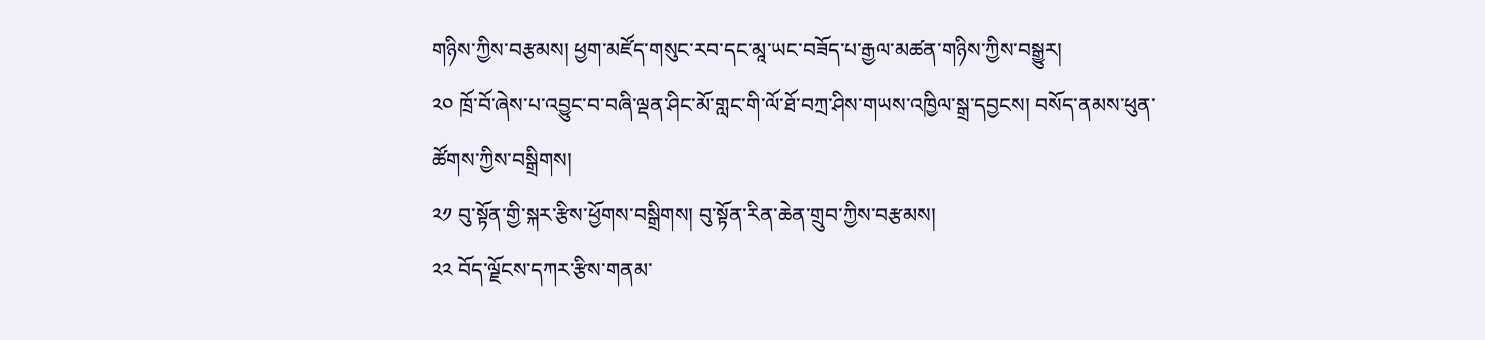གཉིས་ཀྱིས་བརྩམས། ཕྱག་མཛོད་གསུང་རབ་དང་མཱ་ཡང་བཟོད་པ་རྒྱལ་མཚན་གཉིས་ཀྱིས་བསྒྱུར།
༢༠ ཁྲོ་བོ་ཞེས་པ་འབྱུང་བ་བཞི་ལྡན་ཤིང་མོ་གླང་གི་ལོ་ཐོ་བཀྲ་ཤིས་གཡས་འཁྱིལ་སྒྲ་དབྱངས། བསོད་ནམས་ཕུན་ཚོགས་ཀྱིས་བསྒྲིགས།
༢༡ བུ་སྟོན་གྱི་སྐར་རྩིས་ཕྱོགས་བསྒྲིགས། བུ་སྟོན་རིན་ཆེན་གྲུབ་ཀྱིས་བརྩམས།
༢༢ བོད་ལྗོངས་དཀར་རྩིས་གནམ་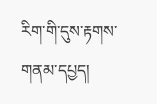རིག་གི་དུས་རྟགས་གནམ་དཔྱད།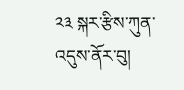༢༣ སྐར་རྩིས་ཀུན་འདུས་ནོར་བུ།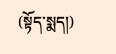(སྟོད་སྨད།)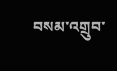བསམ་འགྲུབ་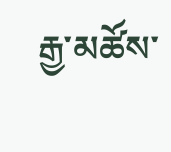རྒྱ་མཚོས་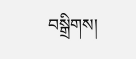བསྒྲིགས།